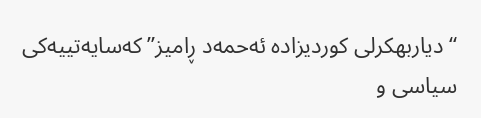“دیاربهكرلی کوردیزادە ئەحمەد ڕامیز” کەسایەتییەکی سیاسی و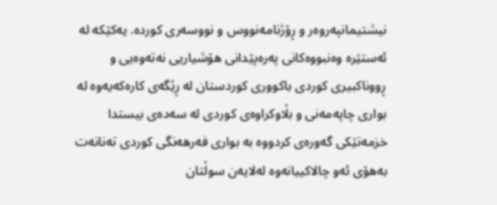نیشتیمانپەروەر و ڕۆژنامەنووس و نووسەری کوردە. یەکێکە لە ئەستێرە وەنبووەکانی پەرەپێدانی هۆشیاریی نەتەوەیی و ڕووناكبیری كوردی باكووری کوردستان لە ڕێگەی کارەکەیەوە لە بواری چاپەمەنی و بڵاوکراوەی کوردی لە سەدەی بیستدا خزمەتێکی گەورەی کردووە بە بواری فەرهەنگی كوردی تەنانەت بەهۆی ئەو چالاکییانەوە لەلایەن سوڵتان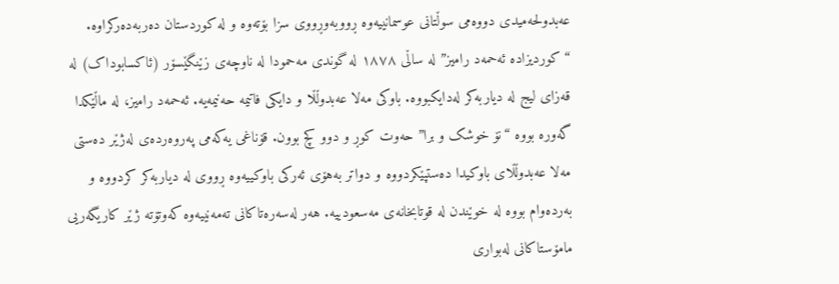عەبدولحەمیدی دووەمی سوڵتانی عوسمانییەوە ڕووبەوڕووی سزا بۆتەوە و لە کوردستان دەربەدەرکراوە. “کوردیزادە ئەحمەد رامیز” لە ساڵی ١٨٧٨ لە گوندی مەحمودا لە ناوچەی زێنگێسۆر (ئاکسابوداک) لە قەزای لیج لە دیاربەکر لەدایکبووە. باوکی مەلا عەبدوڵڵا و دایکی فاتیمە حەنیمەیە. ئەحمەد رامیز، لە ماڵێکدا گەورە بووە “نۆ خوشک و برا” حەوت کوڕ و دوو کچ بوون. قۆناغی یەکەمی پەروەردەی لەژێر دەستی مەلا عەبدوڵڵای باوکیدا دەستپێکردووە و دواتر بەهۆی ئەرکی باوکییەوە ڕووی لە دیاربەکر کردووە و بەردەوام بووە لە خوێندن لە قوتابخانەی مەسعودییە. هەر لەسەرەتاکانی تەمەنییەوە کەوتۆتە ژێر کاریگەریی مامۆستاکانی لەبواری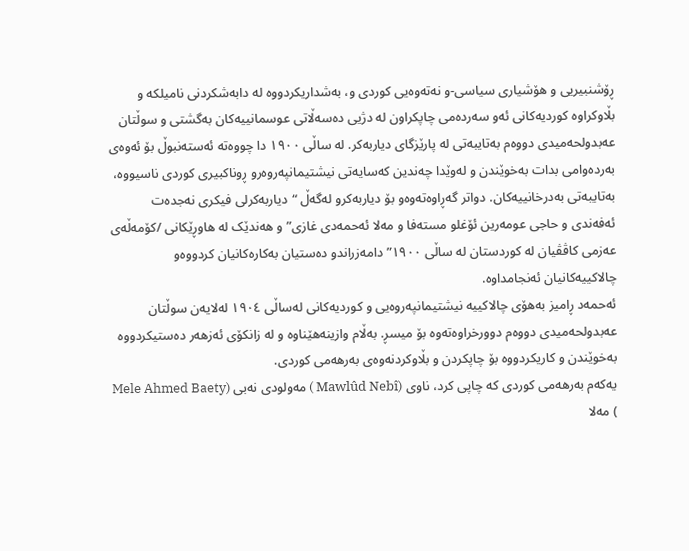ڕۆشنبیریی و هۆشیاری سیاسی-و نەتەوەیی كوردی و، بەشداریکردووە لە دابەشکردنی نامیلکە و بڵاوکراوە كوردیەکانی ئەو سەردەمی چاپکراون لە دژیی دەسەڵاتی عوسمانییەکان بەگشتی و سوڵتان عەبدولحەمیدی دووەم بەتایبەتی لە پارێزگای دیاربەکر. لە ساڵی ١٩٠٠ دا چووەتە ئەستەنبوڵ بۆ ئەوەی بەردەوامی بدات بەخوێندن و لەوێدا چەندین کەسایەتی نیشتیمانپەروەرو ڕوناکبیری كوردی ناسیووە، بەتایبەتی بەدرخانییەکان. دواتر گەڕاوەتەوەو بۆ دیاربەکرو لەگەڵ “دیاربەکرلی فیکری نەجدەت ئەفەندی و حاجی عومەرین ئۆغلو مستەفا و مەلا ئەحمەدی غازی” و هەندێک لە هاوڕێکانی /کۆمەڵەی عەزمی کاڤڤیان لە کوردستان لە ساڵی ١٩٠٠” دامەزراندو دەستیان بەکارەکانیان کردووەو چالاکییەکانیان ئەنجامداوە.
ئەحمەد ڕامیز بەهۆی چالاکییە نیشتیمانپەروەیی و كوردیەکانی لەساڵی ١٩٠٤ لەلایەن سوڵتان عەبدولحەمیدی دووەم دوورخراوەتەوە بۆ میسڕ. بەڵام وازینەهێناوە و لە زانکۆی ئەزهەر دەستیکردووە بەخوێندن و کاریکردووە بۆ چاپکردن و بڵاوکردنەوەی بەرهەمی کوردی.
یەکەم بەرهەمی کوردی کە چاپی کرد، ناوی (Mawlûd Nebî ) مەولودی نەبی (Mele Ahmed Baety ) مەلا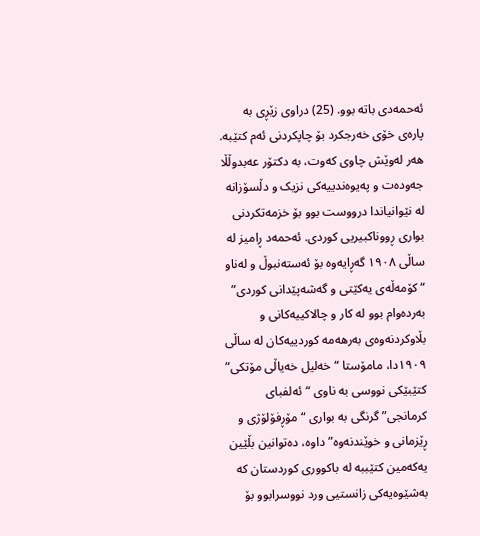ئەحمەدی باتە بوو. (25) دراوی زێڕی بە پارەی خۆی خەرجکرد بۆ چاپکردنی ئەم کتێبە. هەر لەوێش چاوی کەوت، بە دکتۆر عەبدوڵڵا جەودەت و پەیوەندییەکی نزیک و دڵسۆزانە لە نێوانیاندا درووست بوو بۆ خزمەتکردنی بواری ڕووناکبیریی كوردی. ئەحمەد ڕامیز لە ساڵی ١٩٠٨ گەڕایەوە بۆ ئەستەنبوڵ و لەناو “کۆمەڵەی یەکێتی و گەشەپێدانی كوردی” بەردەوام بوو لە کار و چالاکییەکانی و بڵاوکردنەوەی بەرهەمە كوردییەکان لە ساڵی ١٩٠٩دا، مامۆستا “خەلیل خەیاڵی مۆتکی” کتێبێکی نووسی بە ناوی “ئەلفبای کرمانجی” گرنگی بە بواری “مۆڕفۆلۆژی و ڕێزمانی و خوێندنەوە” داوە، دەتوانین بڵێین یەکەمین کتێببە لە باكووری کوردستان کە بەشێوەیەکی زانستیی ورد نووسرابوو بۆ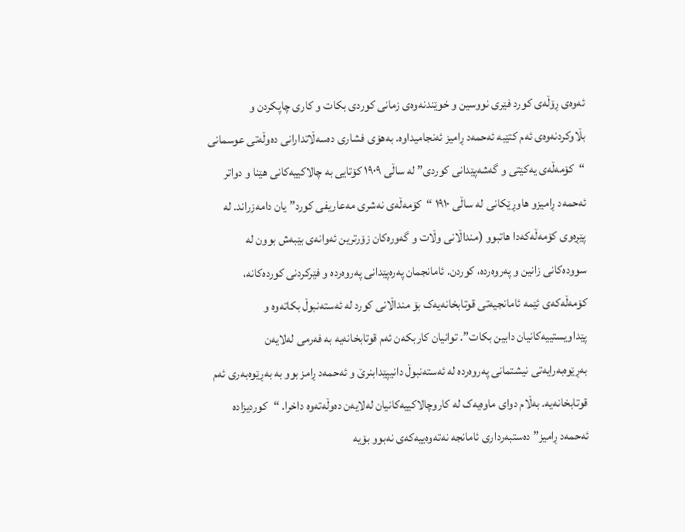ئەوەی ڕۆڵەی کورد فێری نووسین و خوێندنەوەی زمانی کوردی بکات و کاری چاپکردن و بڵاوکردنەوەی ئەم کتێبە ئەحمەد ڕامیز ئەنجامیداوە. بەهۆی فشاری دەسەڵاتدارانی دەوڵەتی عوسمانی “کۆمەڵەی یەکێتی و گەشەپێدانی کوردی” لە ساڵی ١٩٠٩ کۆتایی بە چالاکییەکانی هێنا و دواتر ئەحمەد ڕامیزو هاوڕێکانی لە ساڵی ١٩١٠ “کۆمەڵەی نەشری مەعاریفی کورد” یان دامەزراند. لە پێڕەوی کۆمەڵەکەدا هاتبوو (منداڵانی وڵات و گەورەکان زۆرترین ئەوانەی بێبەش بوون لە سوودەکانی زانین و پەروەردە، کوردن. ئامانجمان پەرەپێدانی پەروەردە و فێرکردنی کوردەکانە، کۆمەڵەکەی ئێمە ئامانجیەتی قوتابخانەیەک بۆ منداڵانی کورد لە ئەستەنبوڵ بکاتەوە و پێداویستییەکانیان دابین بکات”. توانیان کاربکەن ئەم قوتابخانەیە بە فەرمی لەلایەن بەڕێوەبەرایەتی نیشتمانی پەروەردە لە ئەستەنبوڵ دانیپێدابنرێ و ئەحمەد ڕامز بوو بە بەڕێوەبەری ئەم قوتابخانەیە. بەڵام دوای ماوەیەک لە کاروچالاکییەکانیان لەلایەن دەوڵەتەوە داخرا. “کوردیزادە ئەحمەد ڕامیز” دەستبەرداری ئامانجە نەتەوەییەکەی نەبوو بۆیە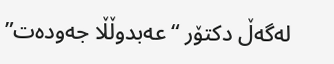لەگەڵ دکتۆر “عەبدوڵڵا جەودەت”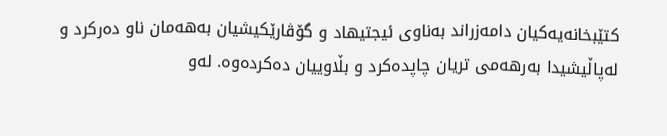کتێبخانەیەکیان دامەزراند بەناوی ئیجتیهاد و گۆڤارێکیشیان بەهەمان ناو دەرکرد و لەپاڵیشیدا بەرهەمی تریان چاپدەکرد و بڵاوییان دەکردەوە. لەو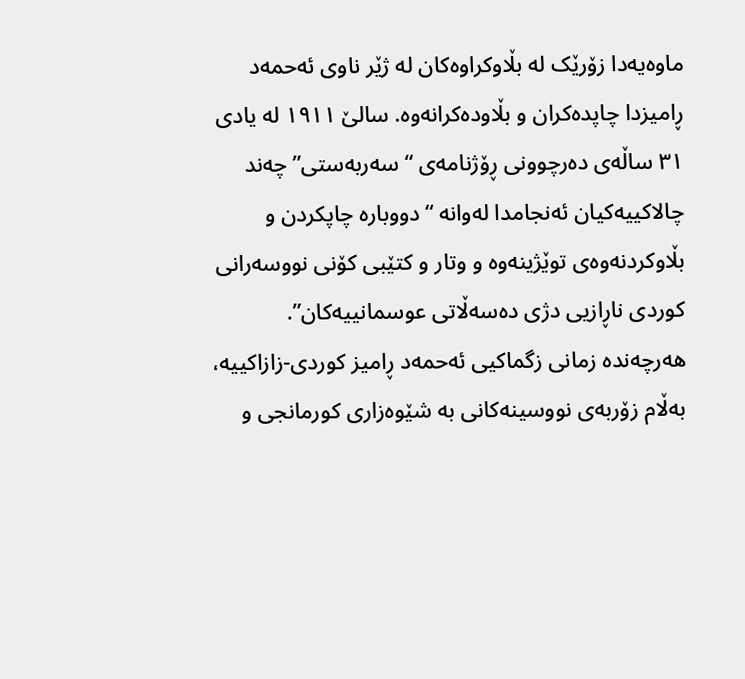ماوەیەدا زۆرێک لە بڵاوکراوەکان لە ژێر ناوی ئەحمەد ڕامیزدا چاپدەکران و بڵاودەکرانەوە. سالێ ١٩١١ لە یادی ٣١ ساڵەی دەرچوونی ڕۆژنامەی “سەربەستی” چەند چالاکییەکیان ئەنجامدا لەوانە “دووبارە چاپکردن و بڵاوکردنەوەی توێژینەوە و وتار و کتێبی کۆنی نووسەرانی کوردی ناڕازیی دژی دەسەڵاتی عوسمانییەکان”.
هەرچەندە زمانی زگماکیی ئەحمەد ڕامیز کوردی-زازاکییە، بەڵام زۆربەی نووسینەکانی بە شێوەزاری کورمانجی و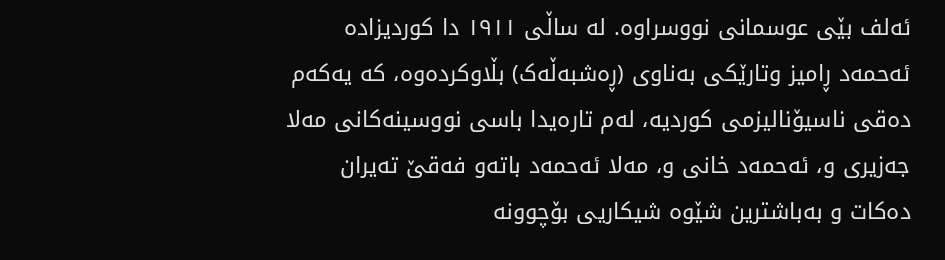ئەلف بێی عوسمانی نووسراوە. لە ساڵی ١٩١١ دا کوردیزادە ئەحمەد ڕامیز وتارێکی بەناوی (ڕەشبەڵەک) بڵاوکردەوە، کە یەکەم دەقی ناسیۆنالیزمی كوردیە، لەم تارەیدا باسی نووسینەکانی مەلا جەزیری و، ئەحمەد خانی و، مەلا ئەحمەد باتەو فەقێ تەیران دەکات و بەباشترین شێوە شیکاریی بۆچوونە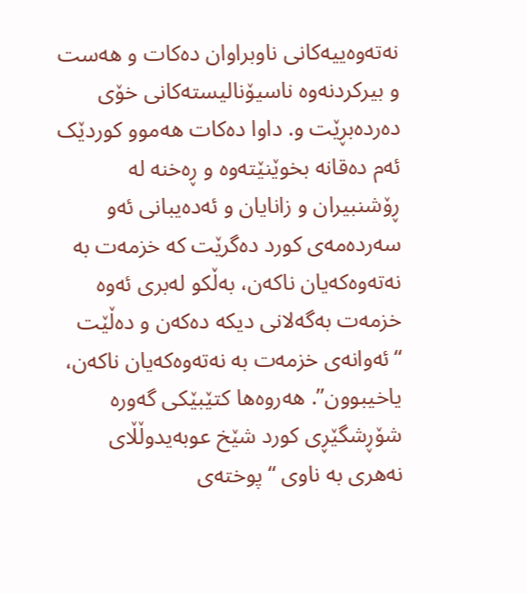نەتەوەییەکانی ناوبراوان دەکات و هەست و بیرکردنەوە ناسیۆنالیستەکانی خۆی دەردەبڕێت و. داوا دەکات هەموو کوردێک ئەم دەقانە بخوێنێتەوە و ڕەخنە لە ڕۆشنبیران و زانایان و ئەدەیبانی ئەو سەردەمەی کورد دەگرێت کە خزمەت بە نەتەوەکەیان ناکەن، بەڵکو لەبری ئەوە خزمەت بەگەلانی دیکە دەکەن و دەڵێت “ئەوانەی خزمەت بە نەتەوەکەیان ناکەن، یاخیبوون”. هەروەها کتێبێکی گەورە شۆڕشگێڕی کورد شێخ عوبەیدوڵڵای نەهری بە ناوی “پوختەی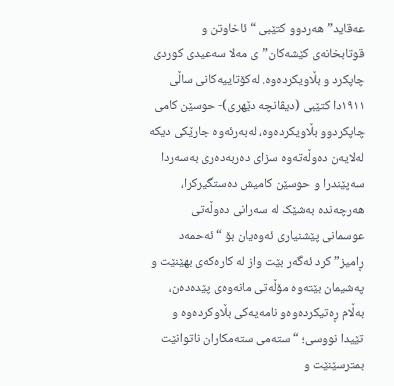عەقاید” هەردوو کتێبی “ئاخاوتن و قوتابخانەی کێشەکان”ی مەلا سەعیدی کوردی چاپکرد و بڵاویکردەوە. لەکۆتاییەکانی ساڵی ١٩١١دا کتێبی (دیڤانچە دێهری)- حوسێن کامی چاپکردوو بڵاویکردەوە، لەبەرئەوە جارێکی دیکە لەلایەن دەوڵەتەوە سزای دەربەدەری بەسەردا سەپێندرا و حوسێن کامیش دەستگیرکرا، هەرچەندە بەشێک لە سەرانی دەوڵەتی عوسمانی پێشنیاری ئەوەیان بۆ “ئەحمەد ڕامیز” کرد ئەگەر بێت واز لە کارەکەی بهێنێت و پەشیمان بێتەوە مۆڵەتی مانەوەی پێدەدەن، بەڵام ڕەتیکردەوەو نامەیەکی بڵاوکردەوە و تێیدا نووسی؛ “ستەمی ستەمکاران ناتوانێت بمترسێنێت و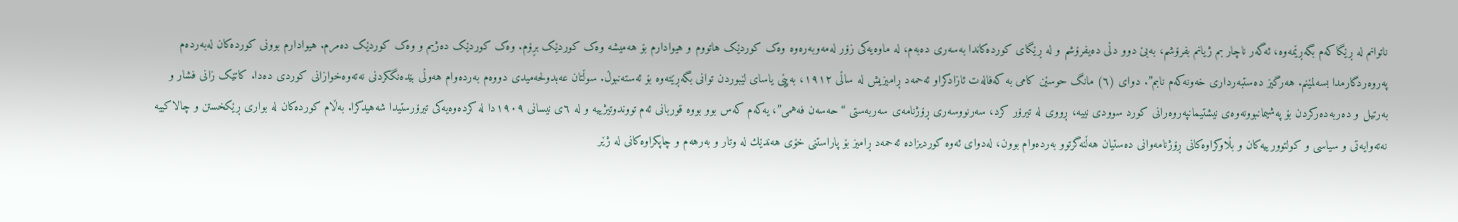ناتوانم لە ڕێگاکەم بگەڕێمەوە، ئەگەر ناچار بم ژیانم بفرۆشم، بەبێ دوو دڵی دەیفرۆشم و لە ڕێگای کوردەکاندا بەسەری دەبەم، لە ماوەیەکی زۆر لەمەوبەرەوە وەک کوردێک هاتووم و هیوادارم بۆ هەمیشە وەک کوردێک بڕۆم. وەک کوردێک دەژیم و وەک کوردێک دەمرم. هیوادارم بوونی کوردەکان لەبەردەم پەروەردگارمدا بسەلمێنم. هەرگیز دەستبەرداری خەونەکەم نابم”. دوای (٦) مانگ حوسێن کامی بە کەفالەت ئازادکراو ئەحمەد ڕامیزیش لە ساڵی ١٩١٢، بەپێی یاسای لێبوردن توانی بگەڕێتەوە بۆ ئەستەنبوڵ. سوڵتان عەبدولحەمیدی دووەم بەردەوام هەوڵی بێدەنگکردنی نەتەوەخوازانی کوردی دەدا. کاتێک زانی فشار و بەرتیل و دەربەدەرکردن بۆ پەشیمانبوونەوەی نیشتیمانپەروەرانی کورد سوودی نییە، ڕووی لە تیرۆر کرد، سەرنووسەری ڕۆژنامەی سەربەستی “حەسەن فەهمی”، یەکەم کەس بوو بووە قوربانی ئەم تووندوتیژییە و لە ٦ی نیسانی ١٩٠٩دا لە کردەوەیەکی تیرۆرستیدا شەهیدکرا. بەڵام کوردەکان لە بواری ڕێکخستن و چالاکییە نەتەوایەتی و سیاسی و کولتوورییەکان و بڵاوکراوەکانی ڕۆژنامەوانی دەستیان هەڵنەگرتوو بەردەوام بوون، لەدوای ئەوە کوردیزادە ئەحمەد ڕامیز بۆ پاراستنی خۆی هەندێك لە وتار و بەرهەم و چاپکراوەکانی لە ژێر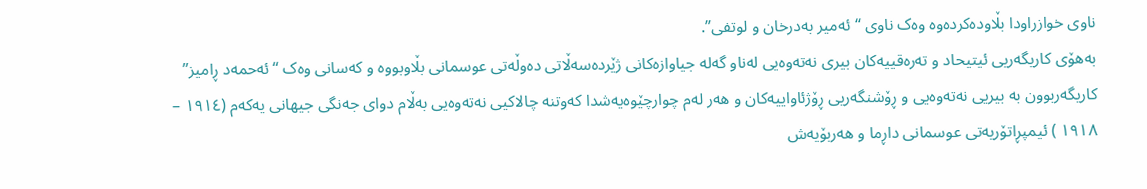ناوی خوازراودا بڵاودەکردەوە وەک ناوی “ئەمیر بەدرخان و لوتفی”.
بەهۆی کاریگەریی ئیتیحاد و تەرەقییەکان بیری نەتەوەیی لەناو گەلە جیاوازەکانی ژێردەسەڵاتی دەوڵەتی عوسمانی بڵاوبووه و کەسانی وەک “ئەحمەد ڕامیز” کاریگەربوون بە بیریی نەتەوەیی و ڕۆشنگەریی ڕۆژئاواییەکان و هەر لەم چوارچێوەیەشدا کەوتنە چالاکیی نەتەوەیی بەڵام دوای جەنگی جیهانی یەکەم (١٩١٤ – ١٩١٨ ) ئیمپڕاتۆریەتی عوسمانی داڕما و هەربۆیەش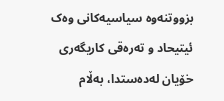بزووتنەوە سیاسیەکانی وەک ئیتیحاد و تەرەقی کاریگەری خۆیان لەدەستدا، بەڵام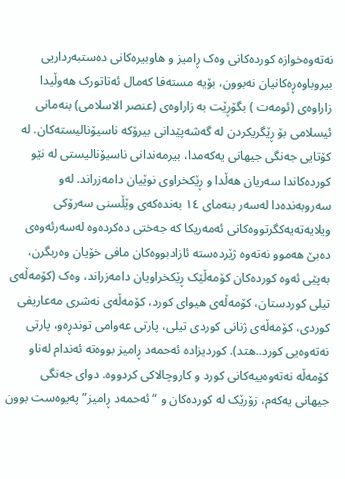نەتەوەخوازە کوردەکانی وەک ڕامیز و هاوبیرەکانی دەستبەرداریی بیروباوەڕەکانیان نەبوون، بۆیە مستەفا کەمال ئەتاتورک هەوڵیدا زاراوەی (ئومەت ) بگۆڕێت بە زاراوەی (عنصر الاسلامى) بنەمانی ئیسلامی بۆ ڕێگریکردن لە گەشەپێدانی بیرۆکە ناسیۆنالیستەکان. لە کۆتایی جەنگی جیهانی یەکەمدا، بیرمەندانی ناسیۆنالیستی لە نێو کوردەکاندا سەریان هەڵدا و ڕێکخراوی نوێیان دامەزراند. لەو سەروبەندەدا لەسەر بنەمای ١٤ بەندەکەی وێڵسنی سەرۆکی ویلایەتەیەکگرتووەکانی ئەمەریکا کە جەختی دەکردەوە لەسەرئەوەی دەبێ هەموو نەتەوە ژێردەستە ئازادبووەکان مافی خۆیان وەربگرن، بەپێی ئەوە کوردەکان کۆمەڵێک ڕێکخراویان دامەزراند، وەک (کۆمەڵەی تیلی کوردستان، کۆمەڵەی هیوای کورد، کۆمەڵەی نەشری مەعاریفی کوردی، کۆمەڵەی ژنانی كوردی تیلی، پارتی عەوامی توندڕەو، پارتی نەتەوەیی کورد..هتد). کوردیزادە ئەحمەد ڕامیز بووەتە ئەندام لەناو کۆمەڵە نەتەوەییەکانی کورد و کاروچالاکی کردووە. دوای جەنگی جیهانی یەکەم، زۆرێک لە کوردەکان و “ئەحمەد ڕامیز” پەیوەست بوون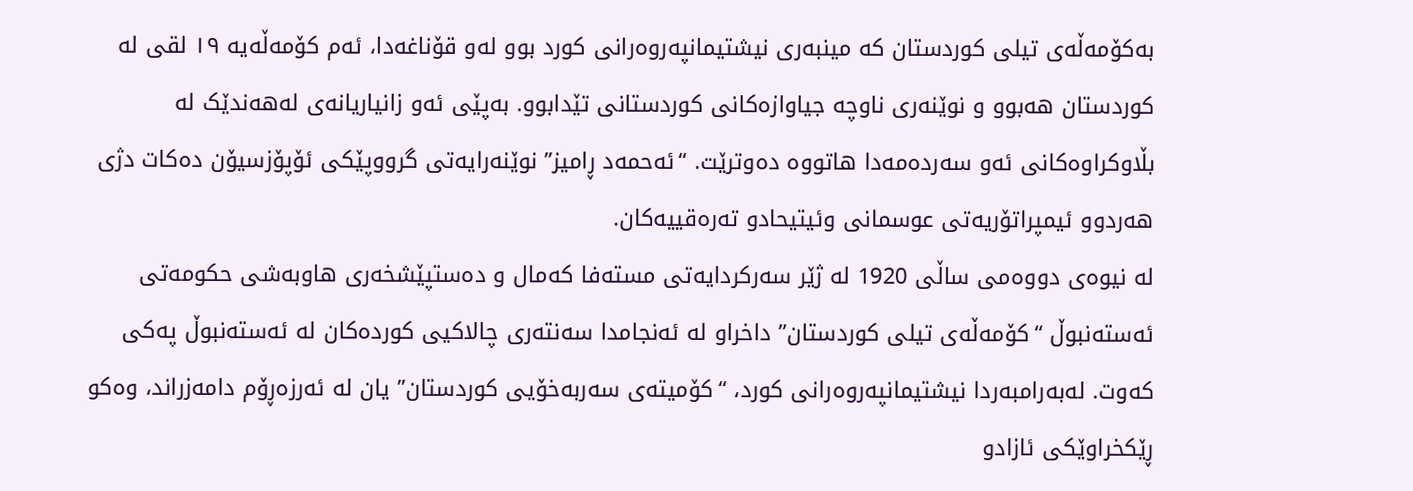بەکۆمەڵەی تیلی کوردستان کە مینبەری نیشتیمانپەروەرانی کورد بوو لەو قۆناغەدا، ئەم کۆمەڵەیە ١٩ لقی لە کوردستان هەبوو و نوێنەری ناوچە جیاوازەکانی کوردستانی تێدابوو. بەپێی ئەو زانیاریانەی لەهەندێک لە بڵاوکراوەکانی ئەو سەردەمەدا هاتووە دەوترێت. “ئەحمەد ڕامیز” نوێنەرایەتی گرووپێکی ئۆپۆزسیۆن دەکات دژی هەردوو ئیمپراتۆریەتی عوسمانی وئیتیحادو تەرەقییەکان.
لە نیوەی دووەمی ساڵی 1920 لە ژێر سەرکردایەتی مستەفا کەمال و دەستپێشخەری هاوبەشی حکومەتی ئەستەنبوڵ “کۆمەڵەی تیلی کوردستان” داخراو لە ئەنجامدا سەنتەری چالاکیی کوردەکان لە ئەستەنبوڵ پەکی کەوت. لەبەرامبەردا نیشتیمانپەروەرانی کورد، “کۆمیتەی سەربەخۆیی کوردستان” یان لە ئەرزەڕۆم دامەزراند، وەکو ڕێکخراوێکی ئازادو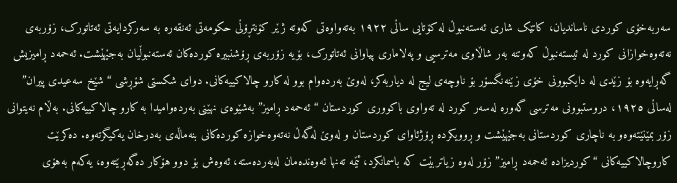سەربەخۆی کوردی ناساندیان، کاتێک شاری ئەستەنبوڵ لە کۆتایی ساڵی ١٩٢٢ بەتەواوەتی کەوتە ژێر کۆنتڕۆڵی حکومەتی ئەنقەرە بە سەرکردایەتی ئەتاتورک، زۆربەی نەتەوەخوازانی کورد لە ئیستەنبوڵ کەوتنە بەر شاڵاوی مەترسیی و پەلاماری پیاوانی ئەتاتورک، بۆیە زۆربەی ڕۆشنبیرە کوردەکان ئەستەنبوڵیان بەجێهێشت. ئەحمەد ڕامیزیش گەڕایەوە بۆ زێدی لە دایکبوونی خۆی زێنەنگسۆر بۆ ناوچەی لیج لە دیاربەکر، لەوێ بەردەوام بوو لە کارو چالاکییەکانی. دوای شکستی شۆڕشی “شێخ سەعیدی پیران” لەساڵی ١٩٢٥، دروستبوونی مەترسی گەورە لەسەر کورد لە تەواوی باكووری کوردستان “ئەحمەد ڕامیز” بەشێوەی نهێنی بەردەوامیدا بە کارو چالاکییەکانی. بەڵام نەیتوانی زۆر بمێنێتەوەو بە ناچاری کوردستانی بەجێهێشت و ڕوویکردە ڕۆژئاوای کوردستان و لەوێ لەگەڵ نەتەوەخوازە کوردەکانی بنەماڵەی بەدرخان یەکیگرتەوە. دەکرێت کاروچالاکییەکانی “کوردیزادە ئەحمەد ڕامیز” زۆر لەوە زیاتربێت کە باسمانکرد، ئێمە تەنها ئەوەندەمان لەبەردەستە، ئەوەش بۆ دوو هۆکار دەگەڕێتەوە، یەکەم بەهۆی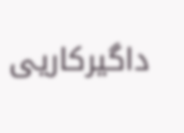داگیرکاریی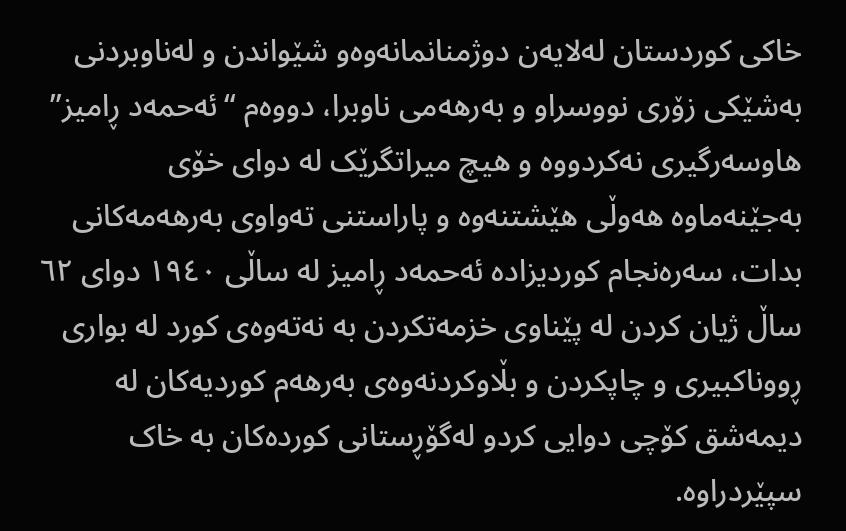خاکی کوردستان لەلایەن دوژمنانمانەوەو شێواندن و لەناوبردنی بەشێکی زۆری نووسراو و بەرهەمی ناوبرا، دووەم “ئەحمەد ڕامیز” هاوسەرگیری نەکردووە و هیچ میراتگرێک لە دوای خۆی بەجێنەماوە هەوڵی هێشتنەوە و پاراستنی تەواوی بەرهەمەکانی بدات، سەرەنجام کوردیزادە ئەحمەد ڕامیز لە ساڵی ١٩٤٠ دوای ٦٢ ساڵ ژیان کردن لە پێناوی خزمەتکردن بە نەتەوەی کورد لە بواری ڕووناكبیری و چاپکردن و بڵاوکردنەوەی بەرهەم كوردیەکان لە دیمەشق کۆچی دوایی کردو لەگۆڕستانی کوردەکان بە خاک سپێردراوە.